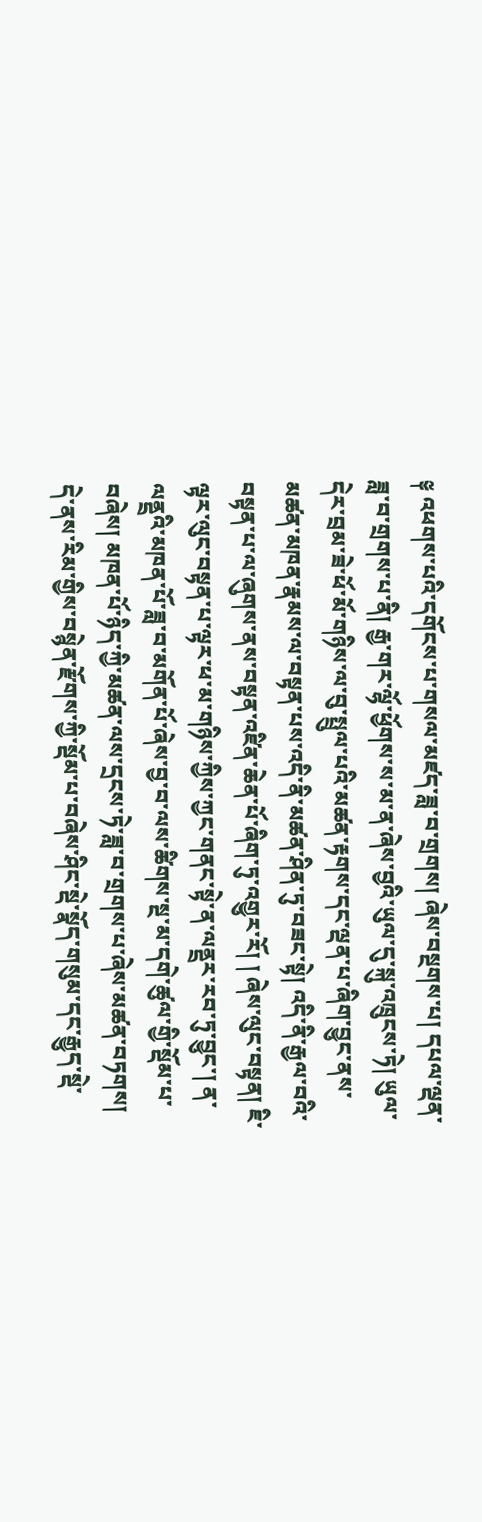༈ འཕགས་པའི་དགོངས་པ་གསལ་མཛད་ཟླ་བ་གྲགས། ཞེས་བསྔགས་པ། དཔལ་ལྡན་ཟླ་བ་གྲགས་པ་ནི། རྒྱ་གར་ལྷོ་ཕྱོགས་ས་མ་ན་ཞེས་བྱའི་ཡུལ་དུ་སྐུ་འཁྲུངས་ཏེ། ཡུལ་དེར་བྲམ་ཟེ་ཕོ་མོ་གཉིས་ལ་བུ་སྤྲུལ་པའི་མཚན་རྟགས་དང་ལྡན་པ་ཞིག་བྱུང་ནས་མཚན་མཁན་རྣམས་ལ་བསྟན་པས་འདི་ནི་མཚན་ཤིན་ཏུ་བཟང་སྟེ། འདི་ནི་རྒྱལ་བའི་བསྟན་པ་ལ་ཞུགས་ནས་བསྟན་འཛིན་ཆེན་པོ་ཞིག་ཏུ་འགྱུར་རོ། ། ཞེས་ལུང་བསྟན། ཇི་ལྟར་ལུང་བསྟན་པ་ལྟར་ཕ་མ་གཉིས་ཀྱིས་ཀྱང་གནང་སྟེ་ན་ལནྡྲར་རབ་ཏུ་བྱུང་། ན་ལནྡྲའི་མཁན་པོ་ཟླ་བ་མགོན་པོ་ཞེས་བྱ་བ་ལས་ཚིགས་སྔ་མ་དགེ་ཚུལ་གྱི་སྡོམ་པ་བཞེས། མཁན་པོ་ཉིད་ཀྱི་མཚན་ལས་དྲངས་ཏེ་ཟླ་བ་གྲགས་པ་ཞེས་མཚན་བཏགས། དེ་ནས་རིམ་གྱིས་བསྙེན་རྫོགས་ཀྱི་སྡོམ་པ་བཞེས་ཤིང་སྡེ་སྣོད་གསུམ་དང་རྒྱུད་སྡེ་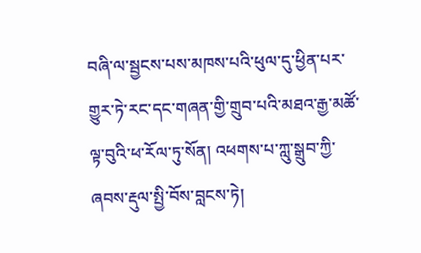བཞི་ལ་སྦྱངས་པས་མཁས་པའི་ཕུལ་དུ་ཕྱིན་པར་གྱུར་ཏེ་རང་དང་གཞན་གྱི་གྲུབ་པའི་མཐའ་རྒྱ་མཚོ་ལྟ་བུའི་ཕ་རོལ་ཏུ་སོན། འཕགས་པ་ཀླུ་སྒྲུབ་ཀྱི་ཞབས་རྡུལ་སྤྱི་བོས་བླངས་ཏེ།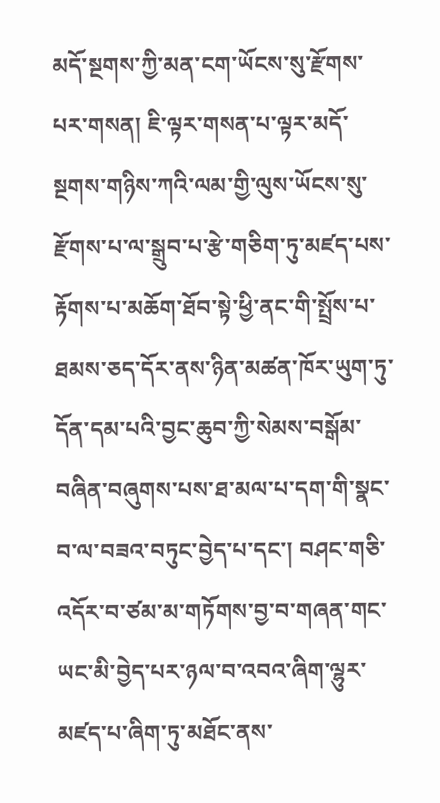མདོ་སྔགས་ཀྱི་མན་ངག་ཡོངས་སུ་རྫོགས་པར་གསན། ཇི་ལྟར་གསན་པ་ལྟར་མདོ་སྔགས་གཉིས་ཀའི་ལམ་གྱི་ལུས་ཡོངས་སུ་རྫོགས་པ་ལ་སྒྲུབ་པ་རྩེ་གཅིག་ཏུ་མཛད་པས་རྟོགས་པ་མཆོག་ཐོབ་སྟེ་ཕྱི་ནང་གི་སྤྲོས་པ་ཐམས་ཅད་དོར་ནས་ཉིན་མཚན་ཁོར་ཡུག་ཏུ་དོན་དམ་པའི་བྱང་ཆུབ་ཀྱི་སེམས་བསྒོམ་བཞིན་བཞུགས་པས་ཐ་མལ་པ་དག་གི་སྣང་བ་ལ་བཟའ་བཏུང་བྱེད་པ་དང་། བཤང་གཅི་འདོར་བ་ཙམ་མ་གཏོགས་བྱ་བ་གཞན་གང་ཡང་མི་བྱེད་པར་ཉལ་བ་འབའ་ཞིག་ལྷུར་མཛད་པ་ཞིག་ཏུ་མཐོང་ནས་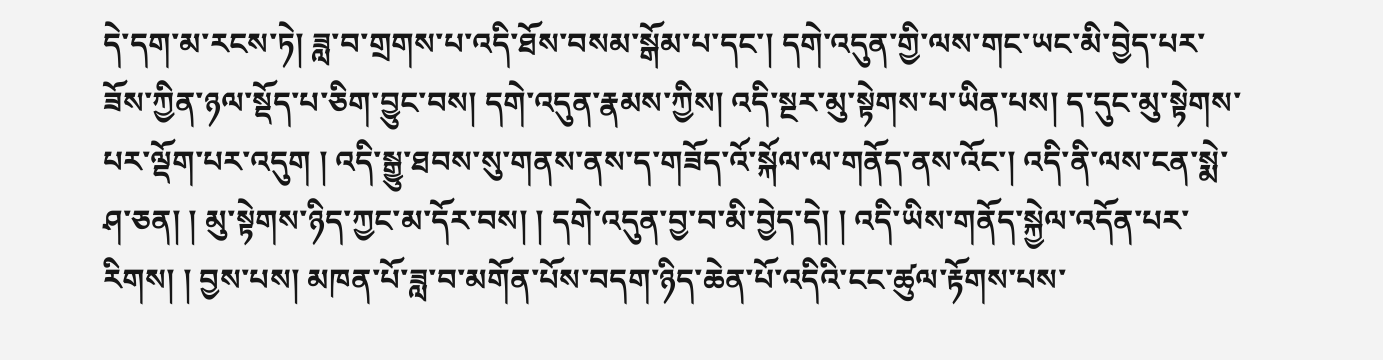དེ་དག་མ་རངས་ཏེ། ཟླ་བ་གྲགས་པ་འདི་ཐོས་བསམ་སྒོམ་པ་དང་། དགེ་འདུན་གྱི་ལས་གང་ཡང་མི་བྱེད་པར་ཟོས་ཀྱིན་ཉལ་སྡོད་པ་ཅིག་བྱུང་བས། དགེ་འདུན་རྣམས་ཀྱིས། འདི་སྔར་མུ་སྟེགས་པ་ཡིན་པས། ད་དུང་མུ་སྟེགས་པར་ལྡོག་པར་འདུག ། འདི་སྒྱུ་ཐབས་སུ་གནས་ནས་ད་གཟོད་འོ་སྐོལ་ལ་གནོད་ནས་འོང་། འདི་ནི་ལས་ངན་སྨེ་ཤ་ཅན། ། མུ་སྟེགས་ཉིད་ཀྱང་མ་དོར་བས། ། དགེ་འདུན་བྱ་བ་མི་བྱེད་དེ། ། འདི་ཡིས་གནོད་སྐྱེལ་འདོན་པར་རིགས། ། བྱས་པས། མཁན་པོ་ཟླ་བ་མགོན་པོས་བདག་ཉིད་ཆེན་པོ་འདིའི་ངང་ཚུལ་རྟོགས་པས་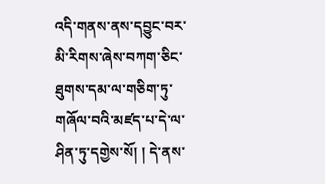འདི་གནས་ནས་དབྱུང་བར་མི་རིགས་ཞེས་བཀག་ཅིང་ཐུགས་དམ་ལ་གཅིག་ཏུ་གཞོལ་བའི་མཛད་པ་དེ་ལ་ཤིན་ཏུ་དགྱེས་སོ། ། དེ་ནས་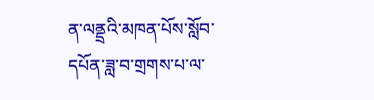ན་ལནྡྲའི་མཁན་པོས་སློབ་དཔོན་ཟླ་བ་གྲགས་པ་ལ་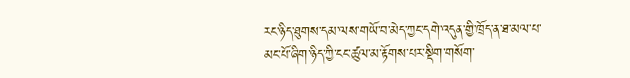རང་ཉིད་ཐུགས་དམ་ལས་གཡོ་བ་མེད་ཀྱང་དགེ་འདུན་གྱི་ཁྲོད་ན་ཐ་མལ་པ་མང་པོ་ཞིག་ཉིད་ཀྱི་ངང་ཚུལ་མ་རྟོགས་པར་སྡིག་གསོག་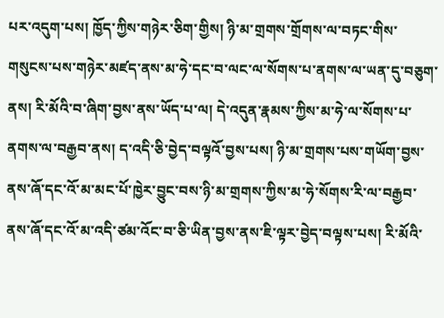པར་འདུག་པས། ཁྱོད་ཀྱིས་གཉེར་ཅིག་གྱིས། ཉི་མ་གྲགས་གྲོགས་ལ་བཏང་གིས་གསུངས་པས་གཉེར་མཛད་ནས་མ་ཧེ་དང་བ་ལང་ལ་སོགས་པ་ནགས་ལ་ཡན་དུ་བཅུག་ནས། རི་མོའི་བ་ཞིག་བྱས་ནས་ཡོད་པ་ལ། དེ་འདུན་རྣམས་ཀྱིས་མ་ཧེ་ལ་སོགས་པ་ནགས་ལ་བརྒྱབ་ནས། ད་འདི་ཅི་བྱེད་བལྟའོ་བྱས་པས། ཉི་མ་གྲགས་པས་གཡོག་བྱས་ནས་ཞོ་དང་འོ་མ་མང་པོ་ཁྱེར་བྱུང་བས་ཉི་མ་གྲགས་ཀྱིས་མ་ཧེ་སོགས་རི་ལ་བརྒྱབ་ནས་ཞོ་དང་འོ་མ་འདི་ཙམ་འོང་བ་ཅི་ཡིན་བྱས་ནས་ཇི་ལྟར་བྱེད་བལྟས་པས། རི་མོའི་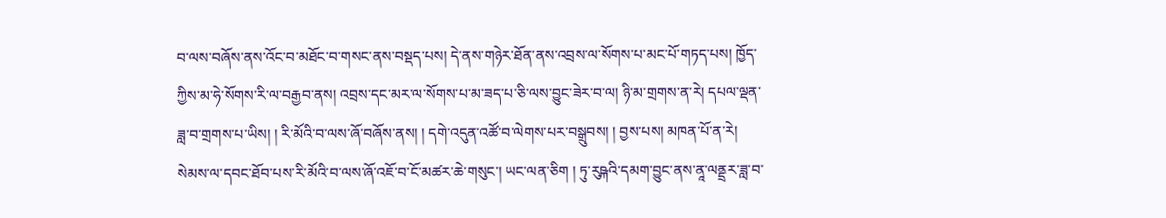བ་ལས་བཞོས་ནས་འོང་བ་མཐོང་བ་གསང་ནས་བསྡད་པས། དེ་ནས་གཉེར་ཐོན་ནས་འབྲས་ལ་སོགས་པ་མང་པོ་གཏད་པས། ཁྱོད་ཀྱིས་མ་ཧེ་སོགས་རི་ལ་བརྒྱབ་ནས། འབྲས་དང་མར་ལ་སོགས་པ་མ་ཟད་པ་ཅི་ལས་བྱུང་ཟེར་བ་ལ། ཉི་མ་གྲགས་ན་རེ། དཔལ་ལྡན་ཟླ་བ་གྲགས་པ་ཡིས། ། རི་མོའི་བ་ལས་ཞོ་བཞོས་ནས། ། དགེ་འདུན་འཚོ་བ་ལེགས་པར་བསྒྲུབས། ། བྱས་པས། མཁན་པོ་ན་རེ། སེམས་ལ་དབང་ཐོབ་པས་རི་མོའི་བ་ལས་ཞོ་འཇོ་བ་ངོ་མཚར་ཆེ་གསུང་། ཡང་ལན་ཅིག ། ཏུ་རུཥྐའི་དམག་བྱུང་ནས་ནཱ་ལནྡྲར་ཟླ་བ་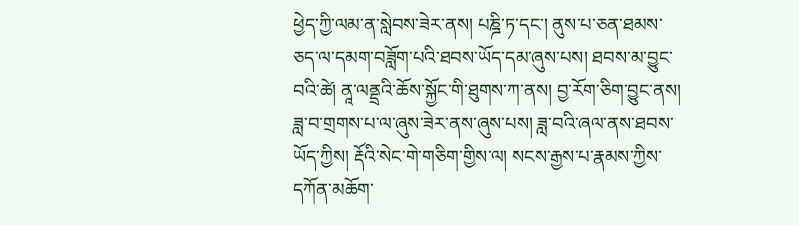ཕྱེད་ཀྱི་ལམ་ན་སླེབས་ཟེར་ནས། པཎྜི་ཏ་དང་། ནུས་པ་ཅན་ཐམས་ཅད་ལ་དམག་བཟློག་པའི་ཐབས་ཡོད་དམ་ཞུས་པས། ཐབས་མ་བྱུང་བའི་ཚེ། ནཱ་ལནྡྲའི་ཆོས་སྐྱོང་གི་ཐུགས་ཀ་ནས། བྱ་རོག་ཅིག་བྱུང་ནས། ཟླ་བ་གྲགས་པ་ལ་ཞུས་ཟེར་ནས་ཞུས་པས། ཟླ་བའི་ཞལ་ནས་ཐབས་ཡོད་ཀྱིས། རྡོའི་སེང་གེ་གཅིག་གྱིས་ལ། སངས་རྒྱས་པ་རྣམས་ཀྱིས་དཀོན་མཆོག་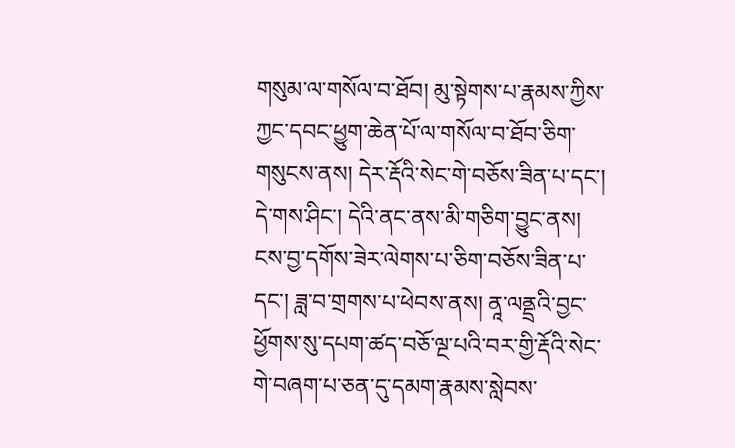གསུམ་ལ་གསོལ་བ་ཐོབ། མུ་སྟེགས་པ་རྣམས་ཀྱིས་ཀྱང་དབང་ཕྱུག་ཆེན་པོ་ལ་གསོལ་བ་ཐོབ་ཅིག་གསུངས་ནས། དེར་རྡོའི་སེང་གེ་བཅོས་ཟིན་པ་དང་། དེ་གས་ཤིང་། དེའི་ནང་ནས་མི་གཅིག་བྱུང་ནས། ངས་བྱ་དགོས་ཟེར་ལེགས་པ་ཅིག་བཅོས་ཟིན་པ་དང་། ཟླ་བ་གྲགས་པ་ཕེབས་ནས། ནཱ་ལནྡྲའི་བྱང་ཕྱོགས་སུ་དཔག་ཚད་བཅོ་ལྔ་པའི་བར་གྱི་རྡོའི་སེང་གེ་བཞག་པ་ཅན་དུ་དམག་རྣམས་སླེབས་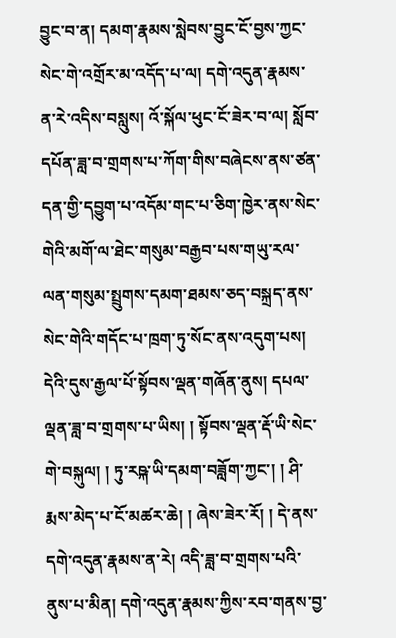བྱུང་བ་ན། དམག་རྣམས་སླེབས་བྱུང་ངོ་བྱས་ཀྱང་སེང་གེ་འགྲོར་མ་འདོད་པ་ལ། དགེ་འདུན་རྣམས་ན་རེ་འདིས་བསླུས། འོ་སྐོལ་ཕུང་ངོ་ཟེར་བ་ལ། སློབ་དཔོན་ཟླ་བ་གྲགས་པ་ཀོག་གིས་བཞེངས་ནས་ཙན་དན་གྱི་དབྱུག་པ་འདོམ་གང་པ་ཅིག་ཁྱེར་ནས་སེང་གེའི་མགོ་ལ་ཐེང་གསུམ་བརྒྱབ་པས་གཡུ་རལ་ལན་གསུམ་སྤྲུགས་དམག་ཐམས་ཅད་བསྐྲད་ནས་སེང་གེའི་གདོང་པ་ཁྲག་ཏུ་སོང་ནས་འདུག་པས། དེའི་དུས་རྒྱལ་པོ་སྟོབས་ལྡན་གཞོན་ནུས། དཔལ་ལྡན་ཟླ་བ་གྲགས་པ་ཡིས། ། སྟོབས་ལྡན་རྡོ་ཡི་སེང་གེ་བསྐུལ། ། ཏུ་རཥྐ་ཡི་དམག་བཟློག་ཀྱང་། ། ཤི་རྨས་མེད་པ་ངོ་མཚར་ཆེ། ། ཞེས་ཟེར་རོ། ། དེ་ནས་དགེ་འདུན་རྣམས་ན་རེ། འདི་ཟླ་བ་གྲགས་པའི་ནུས་པ་མིན། དགེ་འདུན་རྣམས་ཀྱིས་རབ་གནས་བྱ་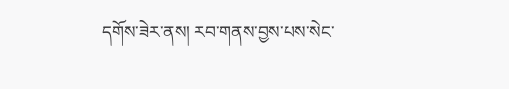དགོས་ཟེར་ནས། རབ་གནས་བྱས་པས་སེང་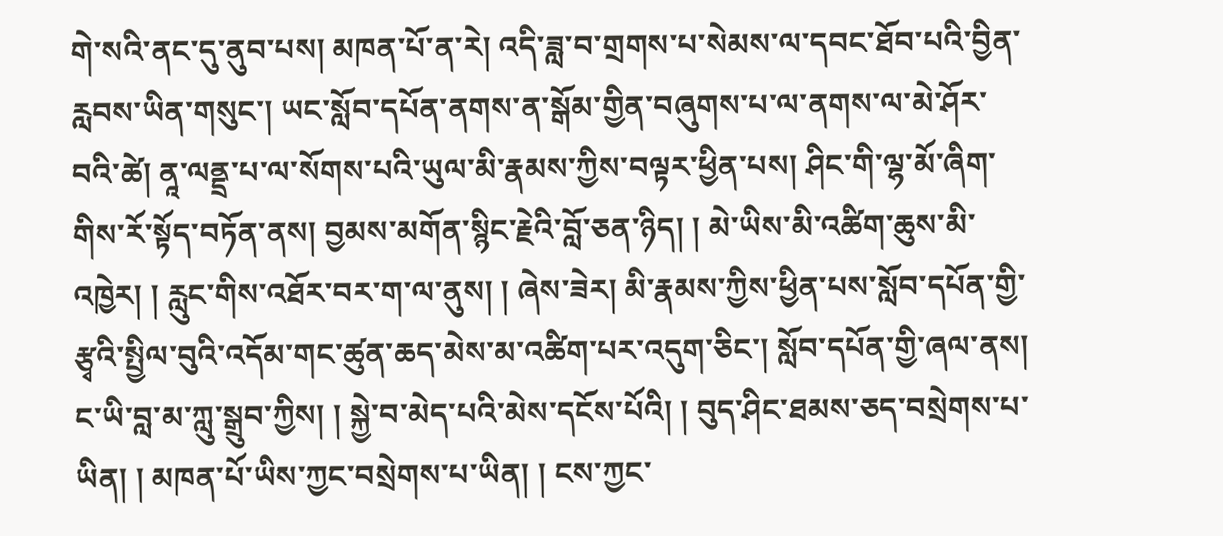གེ་སའི་ནང་དུ་ནུབ་པས། མཁན་པོ་ན་རེ། འདི་ཟླ་བ་གྲགས་པ་སེམས་ལ་དབང་ཐོབ་པའི་བྱིན་རླབས་ཡིན་གསུང་། ཡང་སློབ་དཔོན་ནགས་ན་སྒོམ་གྱིན་བཞུགས་པ་ལ་ནགས་ལ་མེ་ཤོར་བའི་ཚེ། ནཱ་ལནྡྲ་པ་ལ་སོགས་པའི་ཡུལ་མི་རྣམས་ཀྱིས་བལྟར་ཕྱིན་པས། ཤིང་གི་ལྷ་མོ་ཞིག་གིས་རོ་སྟོད་བཏོན་ནས། བྱམས་མགོན་སྙིང་རྗེའི་བློ་ཅན་ཉིད། ། མེ་ཡིས་མི་འཚིག་ཆུས་མི་འཁྱེར། ། རླུང་གིས་འཐོར་བར་ག་ལ་ནུས། ། ཞེས་ཟེར། མི་རྣམས་ཀྱིས་ཕྱིན་པས་སློབ་དཔོན་གྱི་རྩྭའི་སྤྱིལ་བུའི་འདོམ་གང་ཚུན་ཆད་མེས་མ་འཚིག་པར་འདུག་ཅིང་། སློབ་དཔོན་གྱི་ཞལ་ནས། ང་ཡི་བླ་མ་ཀླུ་སྒྲུབ་ཀྱིས། ། སྐྱེ་བ་མེད་པའི་མེས་དངོས་པོའི། ། བུད་ཤིང་ཐམས་ཅད་བསྲེགས་པ་ཡིན། ། མཁན་པོ་ཡིས་ཀྱང་བསྲེགས་པ་ཡིན། ། ངས་ཀྱང་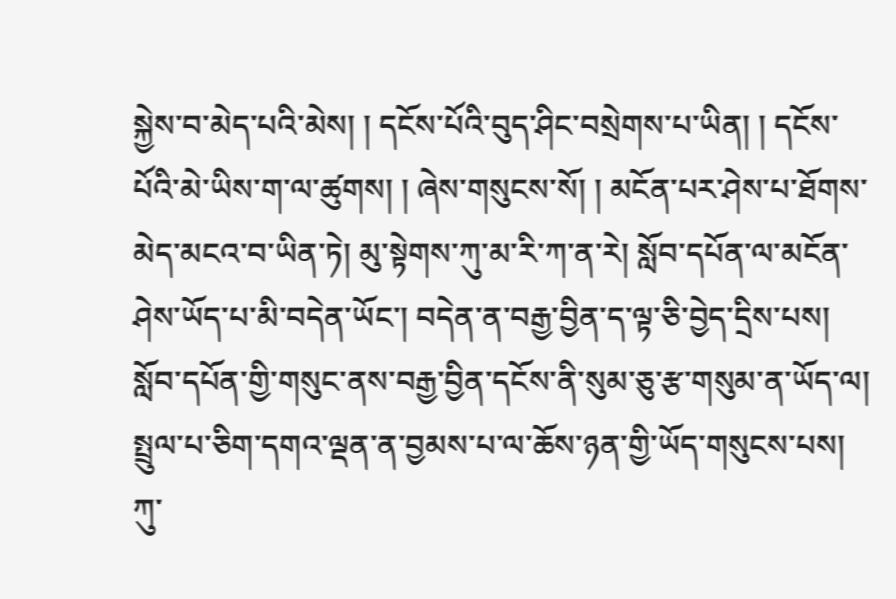སྐྱེས་བ་མེད་པའི་མེས། ། དངོས་པོའི་བུད་ཤིང་བསྲེགས་པ་ཡིན། ། དངོས་པོའི་མེ་ཡིས་ག་ལ་ཚུགས། ། ཞེས་གསུངས་སོ། ། མངོན་པར་ཤེས་པ་ཐོགས་མེད་མངའ་བ་ཡིན་ཏེ། མུ་སྟེགས་ཀུ་མ་རི་ཀ་ན་རེ། སློབ་དཔོན་ལ་མངོན་ཤེས་ཡོད་པ་མི་བདེན་ཡོང་། བདེན་ན་བརྒྱ་བྱིན་ད་ལྟ་ཅི་བྱེད་དྲིས་པས། སློབ་དཔོན་གྱི་གསུང་ནས་བརྒྱ་བྱིན་དངོས་ནི་སུམ་ཅུ་རྩ་གསུམ་ན་ཡོད་ལ། སྤྲུལ་པ་ཅིག་དགའ་ལྡན་ན་བྱམས་པ་ལ་ཆོས་ཉན་གྱི་ཡོད་གསུངས་པས། ཀུ་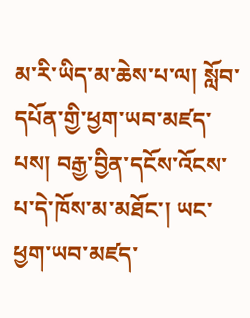མ་རི་ཡིད་མ་ཆེས་པ་ལ། སློབ་དཔོན་གྱི་ཕྱག་ཡབ་མཛད་པས། བརྒྱ་བྱིན་དངོས་འོངས་པ་དེ་ཁོས་མ་མཐོང་། ཡང་ཕྱག་ཡབ་མཛད་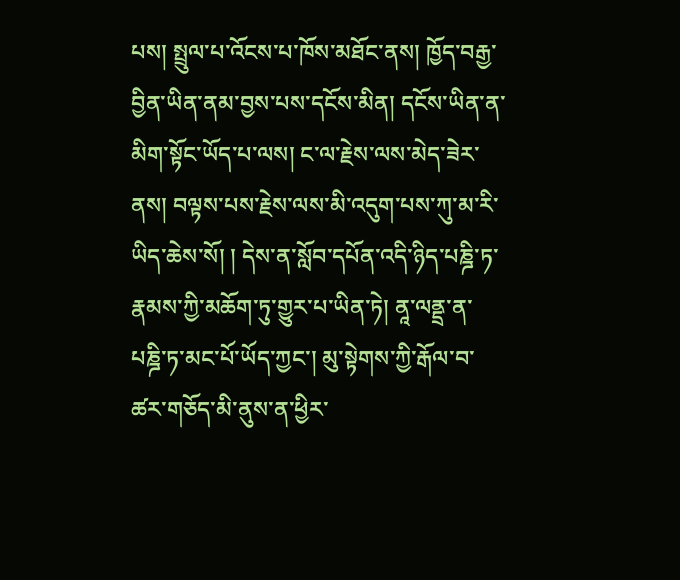པས། སྤྲུལ་པ་འོངས་པ་ཁོས་མཐོང་ནས། ཁྱོད་བརྒྱ་བྱིན་ཡིན་ནམ་བྱས་པས་དངོས་མིན། དངོས་ཡིན་ན་མིག་སྟོང་ཡོད་པ་ལས། ང་ལ་རྗེས་ལས་མེད་ཟེར་ནས། བལྟས་པས་རྗེས་ལས་མི་འདུག་པས་ཀུ་མ་རི་ཡིད་ཆེས་སོ། ། དེས་ན་སློབ་དཔོན་འདི་ཉིད་པཎྜི་ཏ་རྣམས་ཀྱི་མཆོག་ཏུ་གྱུར་པ་ཡིན་ཏེ། ནཱ་ལནྡྲ་ན་པཎྜི་ཏ་མང་པོ་ཡོད་ཀྱང་། མུ་སྟེགས་ཀྱི་རྒོལ་བ་ཚར་གཅོད་མི་ནུས་ན་ཕྱིར་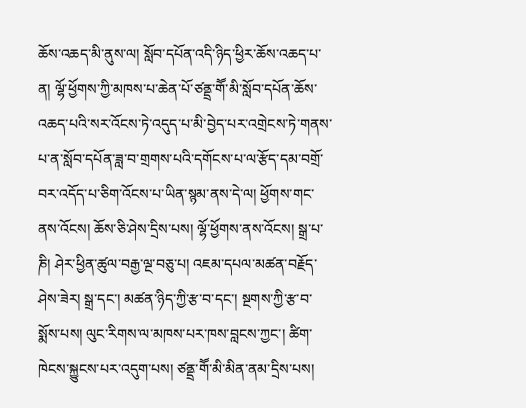ཆོས་འཆད་མི་ནུས་ལ། སློབ་དཔོན་འདི་ཉིད་ཕྱིར་ཆོས་འཆད་པ་ན། ལྷོ་ཕྱོགས་ཀྱི་མཁས་པ་ཆེན་པོ་ཙནྡྲ་གཽ་མི་སློབ་དཔོན་ཆོས་འཆད་པའི་སར་འོངས་ཏེ་འདུད་པ་མི་བྱེད་པར་འགྲེངས་ཏེ་གནས་པ་ན་སློབ་དཔོན་ཟླ་བ་གྲགས་པའི་དགོངས་པ་ལ་རྩོད་དམ་བགྲོ་བར་འདོད་པ་ཅིག་འོངས་པ་ཡིན་སྙམ་ནས་དེ་ལ། ཕྱོགས་གང་ནས་འོངས། ཆོས་ཅི་ཤེས་དྲིས་པས། ལྷོ་ཕྱོགས་ནས་འོངས། སྒྲ་པ་ཎི། ཤེར་ཕྱིན་ཚུལ་བརྒྱ་ལྔ་བཅུ་པ། འཇམ་དཔལ་མཚན་བརྗོད་ཤེས་ཟེར། སྒྲ་དང་། མཚན་ཉིད་ཀྱི་རྩ་བ་དང་། སྔགས་ཀྱི་རྩ་བ་སྨོས་པས། ལུང་རིགས་ལ་མཁས་པར་ཁས་བླངས་ཀྱང་། ཚིག་ཁེངས་སྐྱུངས་པར་འདུག་པས། ཙནྡྲ་གཽ་མི་མིན་ནམ་དྲིས་པས།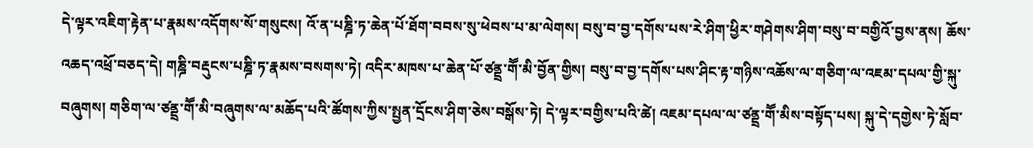དེ་ལྟར་འཇིག་རྟེན་པ་རྣམས་འདོགས་སོ་གསུངས། འོ་ན་པཎྜི་ཏ་ཆེན་པོ་ཐོག་བབས་སུ་ཕེབས་པ་མ་ལེགས། བསུ་བ་བྱ་དགོས་པས་རེ་ཤིག་ཕྱིར་གཤེགས་ཤིག་བསུ་བ་བགྱིའོ་བྱས་ནས། ཆོས་འཆད་འཕྲོ་བཅད་དེ། གཎྜི་བརྡུངས་པཎྜི་ཏ་རྣམས་བསགས་ཏེ། འདིར་མཁས་པ་ཆེན་པོ་ཙནྡྲ་གཽ་མི་བྱོན་གྱིས། བསུ་བ་བྱ་དགོས་པས་ཤིང་རྟ་གཉིས་འཆོས་ལ་གཅིག་ལ་འཇམ་དཔལ་གྱི་སྐུ་བཞུགས། གཅིག་ལ་ཙནྡྲ་གཽ་མི་བཞུགས་ལ་མཆོད་པའི་ཚོགས་ཀྱིས་སྤྱན་དྲོངས་ཤིག་ཅེས་བསྒོས་ཏེ། དེ་ལྟར་བགྱིས་པའི་ཚེ། འཇམ་དཔལ་ལ་ཙནྡྲ་གཽ་མིས་བསྟོད་པས། སྐུ་དེ་དགྱེས་ཏེ་སློབ་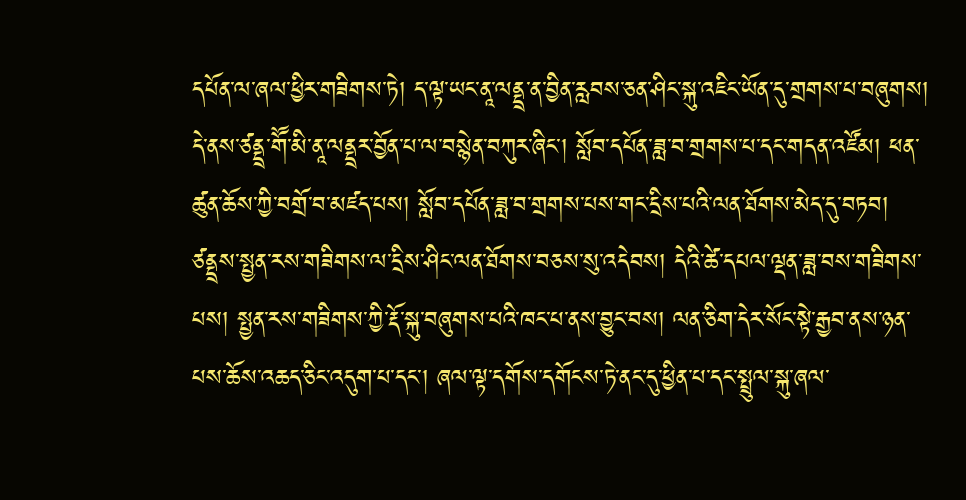དཔོན་ལ་ཞལ་ཕྱིར་གཟིགས་ཏེ། ད་ལྟ་ཡང་ནཱ་ལནྡྲ་ན་བྱིན་རླབས་ཅན་ཤིང་སྐུ་འཇིང་ཡོན་དུ་གྲགས་པ་བཞུགས། དེ་ནས་ཙནྡྲ་གཽ་མི་ནཱ་ལནྡྲར་བྱོན་པ་ལ་བསྙེན་བཀུར་ཞིང་། སློབ་དཔོན་ཟླ་བ་གྲགས་པ་དང་གདན་འཛོམ། ཕན་ཚུན་ཆོས་ཀྱི་བགྲོ་བ་མཛད་པས། སློབ་དཔོན་ཟླ་བ་གྲགས་པས་གང་དྲིས་པའི་ལན་ཐོགས་མེད་དུ་བཏབ། ཙནྡྲས་སྤྱན་རས་གཟིགས་ལ་དྲིས་ཤིང་ལན་ཐོགས་བཅས་སུ་འདེབས། དེའི་ཚེ་དཔལ་ལྡན་ཟླ་བས་གཟིགས་པས། སྤྱན་རས་གཟིགས་ཀྱི་རྡོ་སྐུ་བཞུགས་པའི་ཁང་པ་ནས་བྱུང་བས། ལན་ཅིག་དེར་སོང་སྟེ་རྒྱབ་ནས་ཉན་པས་ཆོས་འཆད་ཅིང་འདུག་པ་དང་། ཞལ་ལྟ་དགོས་དགོངས་ཏེ་ནང་དུ་ཕྱིན་པ་དང་སྤྲུལ་སྐུ་ཞལ་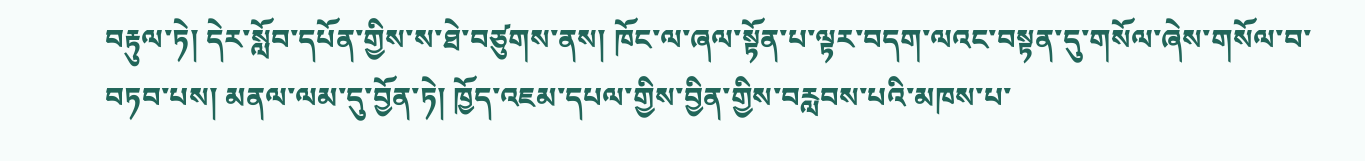བརྟུལ་ཏེ། དེར་སློབ་དཔོན་གྱིས་ས་ཐེ་བཙུགས་ནས། ཁོང་ལ་ཞལ་སྟོན་པ་ལྟར་བདག་ལའང་བསྟན་དུ་གསོལ་ཞེས་གསོལ་བ་བཏབ་པས། མནལ་ལམ་དུ་བྱོན་ཏེ། ཁྱོད་འཇམ་དཔལ་གྱིས་བྱིན་གྱིས་བརླབས་པའི་མཁས་པ་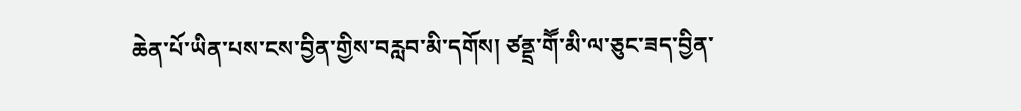ཆེན་པོ་ཡིན་པས་ངས་བྱིན་གྱིས་བརླབ་མི་དགོས། ཙནྡྲ་གཽ་མི་ལ་ཅུང་ཟད་བྱིན་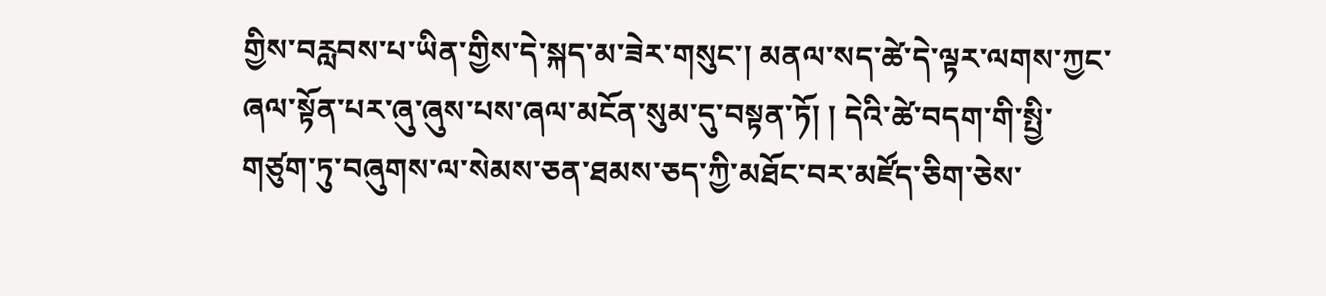གྱིས་བརླབས་པ་ཡིན་གྱིས་དེ་སྐད་མ་ཟེར་གསུང་། མནལ་སད་ཚེ་དེ་ལྟར་ལགས་ཀྱང་ཞལ་སྟོན་པར་ཞུ་ཞུས་པས་ཞལ་མངོན་སུམ་དུ་བསྟན་ཏོ། ། དེའི་ཚེ་བདག་གི་སྤྱི་གཙུག་ཏུ་བཞུགས་ལ་སེམས་ཅན་ཐམས་ཅད་ཀྱི་མཐོང་བར་མཛོད་ཅིག་ཅེས་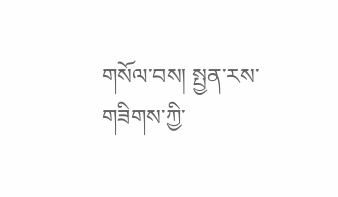གསོལ་བས། སྤྱན་རས་གཟིགས་ཀྱི་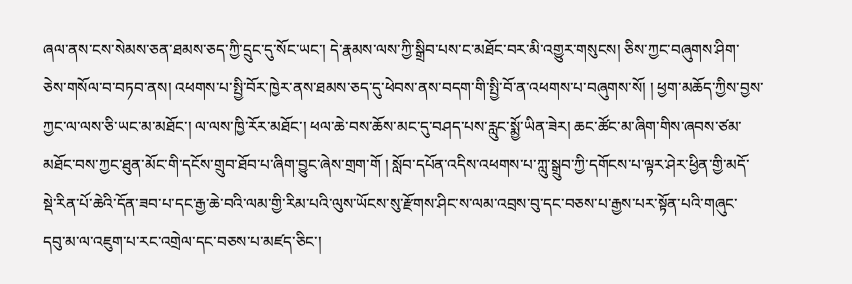ཞལ་ནས་ངས་སེམས་ཅན་ཐམས་ཅད་ཀྱི་དྲུང་དུ་སོང་ཡང་། དེ་རྣམས་ལས་ཀྱི་སྒྲིབ་པས་ང་མཐོང་བར་མི་འགྱུར་གསུངས། ཅིས་ཀྱང་བཞུགས་ཤིག་ཅེས་གསོལ་བ་བཏབ་ནས། འཕགས་པ་སྤྱི་བོར་ཁྱེར་ནས་ཐམས་ཅད་དུ་ཕེབས་ནས་བདག་གི་སྤྱི་བོ་ན་འཕགས་པ་བཞུགས་སོ། ། ཕྱག་མཆོད་ཀྱིས་བྱས་ཀྱང་ལ་ལས་ཅི་ཡང་མ་མཐོང་། ལ་ལས་ཁྱི་རོར་མཐོང་། ཕལ་ཆེ་བས་ཆོས་མང་དུ་བཤད་པས་རླུང་སྨྱོ་ཡིན་ཟེར། ཆང་ཚོང་མ་ཞིག་གིས་ཞབས་ཙམ་མཐོང་བས་ཀྱང་ཐུན་མོང་གི་དངོས་གྲུབ་ཐོབ་པ་ཞིག་བྱུང་ཞེས་གྲག་གོ ། སློབ་དཔོན་འདིས་འཕགས་པ་ཀླུ་སྒྲུབ་ཀྱི་དགོངས་པ་ལྟར་ཤེར་ཕྱིན་གྱི་མདོ་སྡེ་རིན་པོ་ཆེའི་དོན་ཟབ་པ་དང་རྒྱ་ཆེ་བའི་ལམ་གྱི་རིམ་པའི་ལུས་ཡོངས་སུ་རྫོགས་ཤིང་ས་ལམ་འབྲས་བུ་དང་བཅས་པ་རྒྱས་པར་སྟོན་པའི་གཞུང་དབུ་མ་ལ་འཇུག་པ་རང་འགྲེལ་དང་བཅས་པ་མཛད་ཅིང་།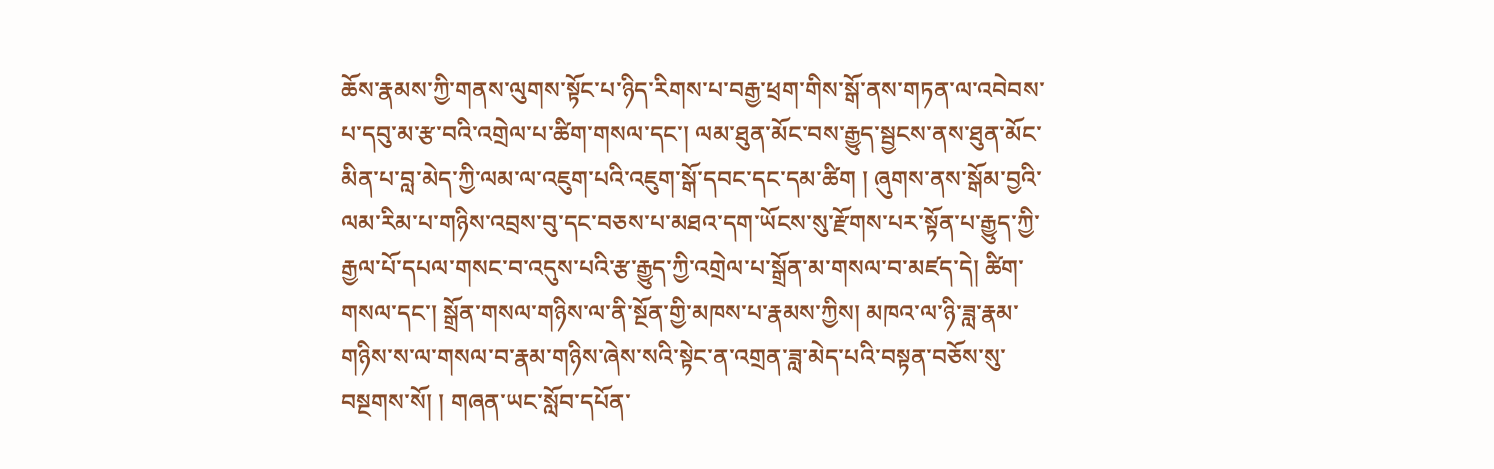ཆོས་རྣམས་ཀྱི་གནས་ལུགས་སྟོང་པ་ཉིད་རིགས་པ་བརྒྱ་ཕྲག་གིས་སྒོ་ནས་གཏན་ལ་འབེབས་པ་དབུ་མ་རྩ་བའི་འགྲེལ་པ་ཚིག་གསལ་དང་། ལམ་ཐུན་མོང་བས་རྒྱུད་སྦྱངས་ནས་ཐུན་མོང་མིན་པ་བླ་མེད་ཀྱི་ལམ་ལ་འཇུག་པའི་འཇུག་སྒོ་དབང་དང་དམ་ཚིག ། ཞུགས་ནས་སྒོམ་བྱའི་ལམ་རིམ་པ་གཉིས་འབྲས་བུ་དང་བཅས་པ་མཐའ་དག་ཡོངས་སུ་རྫོགས་པར་སྟོན་པ་རྒྱུད་ཀྱི་རྒྱལ་པོ་དཔལ་གསང་བ་འདུས་པའི་རྩ་རྒྱུད་ཀྱི་འགྲེལ་པ་སྒྲོན་མ་གསལ་བ་མཛད་དེ། ཚིག་གསལ་དང་། སྒྲོན་གསལ་གཉིས་ལ་ནི་སྔོན་གྱི་མཁས་པ་རྣམས་ཀྱིས། མཁའ་ལ་ཉི་ཟླ་རྣམ་གཉིས་ས་ལ་གསལ་བ་རྣམ་གཉིས་ཞེས་སའི་སྟེང་ན་འགྲན་ཟླ་མེད་པའི་བསྟན་བཅོས་སུ་བསྔགས་སོ། ། གཞན་ཡང་སློབ་དཔོན་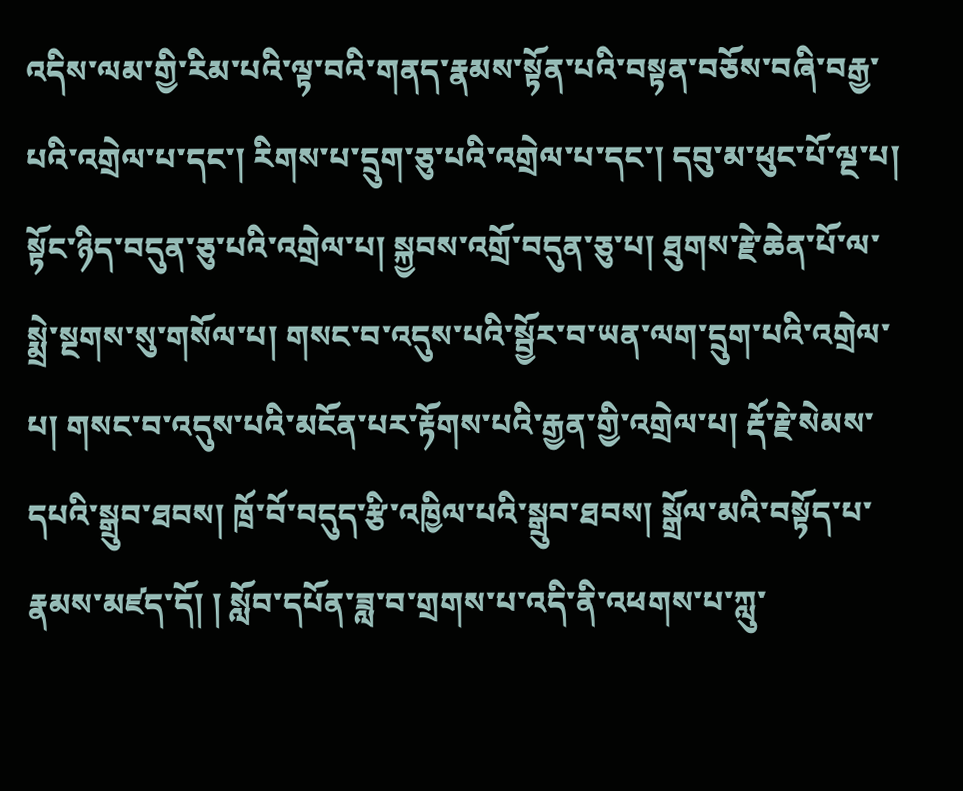འདིས་ལམ་གྱི་རིམ་པའི་ལྟ་བའི་གནད་རྣམས་སྟོན་པའི་བསྟན་བཅོས་བཞི་བརྒྱ་པའི་འགྲེལ་པ་དང་། རིགས་པ་དྲུག་ཅུ་པའི་འགྲེལ་པ་དང་། དབུ་མ་ཕུང་པོ་ལྔ་པ། སྟོང་ཉིད་བདུན་ཅུ་པའི་འགྲེལ་པ། སྐྱབས་འགྲོ་བདུན་ཅུ་པ། ཐུགས་རྗེ་ཆེན་པོ་ལ་སྨྲེ་སྔགས་སུ་གསོལ་པ། གསང་བ་འདུས་པའི་སྦྱོར་བ་ཡན་ལག་དྲུག་པའི་འགྲེལ་པ། གསང་བ་འདུས་པའི་མངོན་པར་རྟོགས་པའི་རྒྱན་གྱི་འགྲེལ་པ། རྡོ་རྗེ་སེམས་དཔའི་སྒྲུབ་ཐབས། ཁྲོ་བོ་བདུད་རྩི་འཁྱིལ་པའི་སྒྲུབ་ཐབས། སྒྲོལ་མའི་བསྟོད་པ་རྣམས་མཛད་དོ། ། སློབ་དཔོན་ཟླ་བ་གྲགས་པ་འདི་ནི་འཕགས་པ་ཀླུ་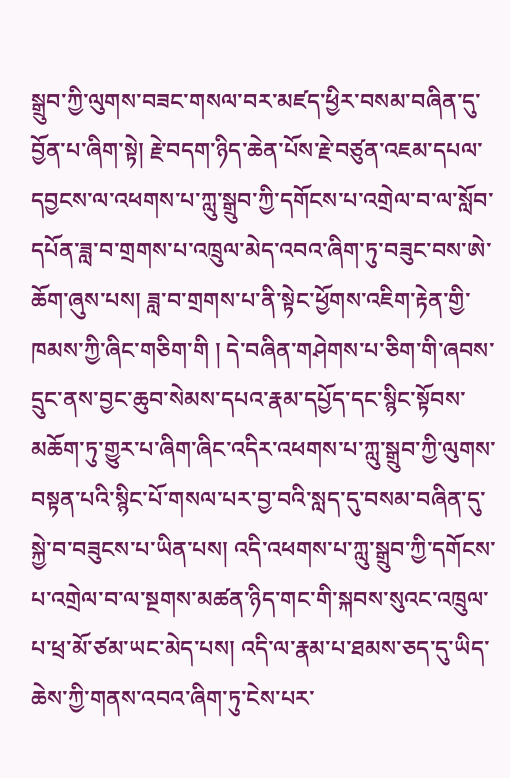སྒྲུབ་ཀྱི་ལུགས་བཟང་གསལ་བར་མཛད་ཕྱིར་བསམ་བཞིན་དུ་བྱོན་པ་ཞིག་སྟེ། རྗེ་བདག་ཉིད་ཆེན་པོས་རྗེ་བཙུན་འཇམ་དཔལ་དབྱངས་ལ་འཕགས་པ་ཀླུ་སྒྲུབ་ཀྱི་དགོངས་པ་འགྲེལ་བ་ལ་སློབ་དཔོན་ཟླ་བ་གྲགས་པ་འཁྲུལ་མེད་འབའ་ཞིག་ཏུ་བཟུང་བས་ཨེ་ཆོག་ཞུས་པས། ཟླ་བ་གྲགས་པ་ནི་སྟེང་ཕྱོགས་འཇིག་རྟེན་གྱི་ཁམས་ཀྱི་ཞིང་གཅིག་གི ། དེ་བཞིན་གཤེགས་པ་ཅིག་གི་ཞབས་དྲུང་ནས་བྱང་ཆུབ་སེམས་དཔའ་རྣམ་དཔྱོད་དང་སྙིང་སྟོབས་མཆོག་ཏུ་གྱུར་པ་ཞིག་ཞིང་འདིར་འཕགས་པ་ཀླུ་སྒྲུབ་ཀྱི་ལུགས་བསྟན་པའི་སྙིང་པོ་གསལ་པར་བྱ་བའི་སླད་དུ་བསམ་བཞིན་དུ་སྐྱེ་བ་བཟུངས་པ་ཡིན་པས། འདི་འཕགས་པ་ཀླུ་སྒྲུབ་ཀྱི་དགོངས་པ་འགྲེལ་བ་ལ་སྔགས་མཚན་ཉིད་གང་གི་སྐབས་སུའང་འཁྲུལ་པ་ཕྲ་མོ་ཙམ་ཡང་མེད་པས། འདི་ལ་རྣམ་པ་ཐམས་ཅད་དུ་ཡིད་ཆེས་ཀྱི་གནས་འབའ་ཞིག་ཏུ་ངེས་པར་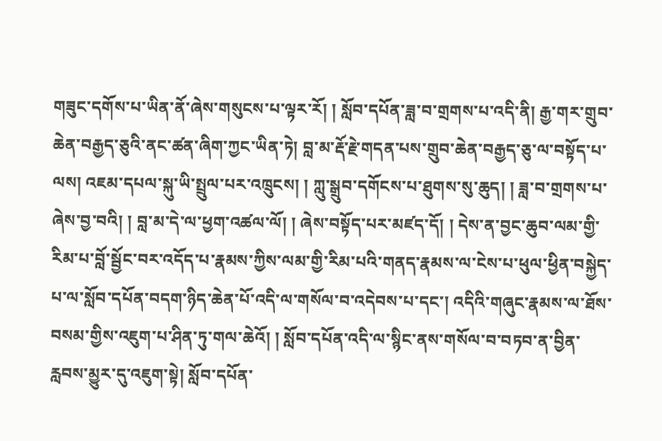གཟུང་དགོས་པ་ཡིན་ནོ་ཞེས་གསུངས་པ་ལྟར་རོ། ། སློབ་དཔོན་ཟླ་བ་གྲགས་པ་འདི་ནི། རྒྱ་གར་གྲུབ་ཆེན་བརྒྱད་ཅུའི་ནང་ཚན་ཞིག་ཀྱང་ཡིན་ཏེ། བླ་མ་རྡོ་རྗེ་གདན་པས་གྲུབ་ཆེན་བརྒྱད་ཅུ་ལ་བསྟོད་པ་ལས། འཇམ་དཔལ་སྐུ་ཡི་སྤྲུལ་པར་འཁྲུངས། ། ཀླུ་སྒྲུབ་དགོངས་པ་ཐུགས་སུ་ཆུད། ། ཟླ་བ་གྲགས་པ་ཞེས་བྱ་བའི། ། བླ་མ་དེ་ལ་ཕྱག་འཚལ་ལོ། ། ཞེས་བསྟོད་པར་མཛད་དོ། ། དེས་ན་བྱང་ཆུབ་ལམ་གྱི་རིམ་པ་བློ་སྦྱོང་བར་འདོད་པ་རྣམས་ཀྱིས་ལམ་གྱི་རིམ་པའི་གནད་རྣམས་ལ་ངེས་པ་ཕུལ་ཕྱིན་བསྐྱེད་པ་ལ་སློབ་དཔོན་བདག་ཉིད་ཆེན་པོ་འདི་ལ་གསོལ་བ་འདེབས་པ་དང་། འདིའི་གཞུང་རྣམས་ལ་ཐོས་བསམ་གྱིས་འཇུག་པ་ཤིན་ཏུ་གལ་ཆེའོ། ། སློབ་དཔོན་འདི་ལ་སྙིང་ནས་གསོལ་བ་བཏབ་ན་བྱིན་རླབས་མྱུར་དུ་འཇུག་སྟེ། སློབ་དཔོན་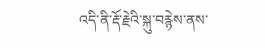འདི་ནི་རྡོ་རྗེའི་སྐུ་བརྙེས་ནས་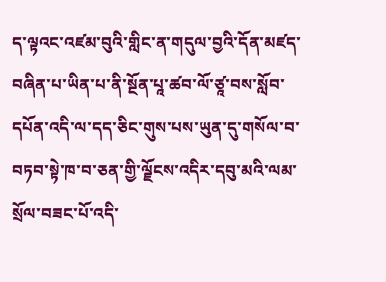ད་ལྟའང་འཛམ་བུའི་གླིང་ན་གདུལ་བྱའི་དོན་མཛད་བཞིན་པ་ཡིན་པ་ནི་སྔོན་པཱ་ཚབ་ལོ་ཙཱ་བས་སློབ་དཔོན་འདི་ལ་དད་ཅིང་གུས་པས་ཡུན་དུ་གསོལ་བ་བཏབ་སྟེ་ཁ་བ་ཅན་གྱི་ལྗོངས་འདིར་དབུ་མའི་ལམ་སྲོལ་བཟང་པོ་འདི་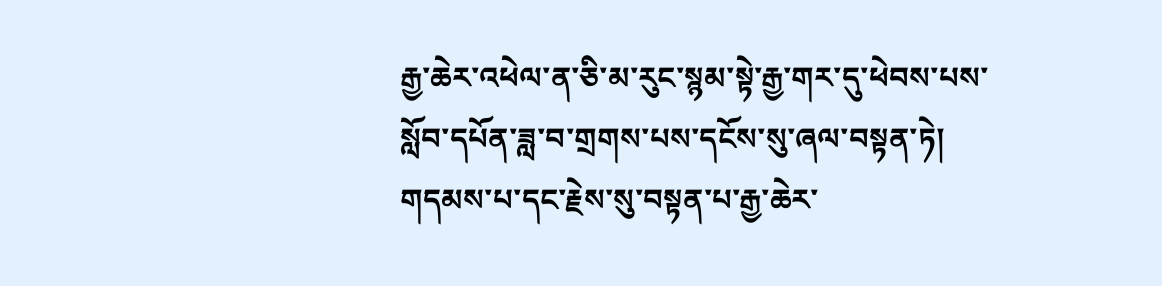རྒྱ་ཆེར་འཕེལ་ན་ཅི་མ་རུང་སྙམ་སྟེ་རྒྱ་གར་དུ་ཕེབས་པས་སློབ་དཔོན་ཟླ་བ་གྲགས་པས་དངོས་སུ་ཞལ་བསྟན་ཏེ། གདམས་པ་དང་རྗེས་སུ་བསྟན་པ་རྒྱ་ཆེར་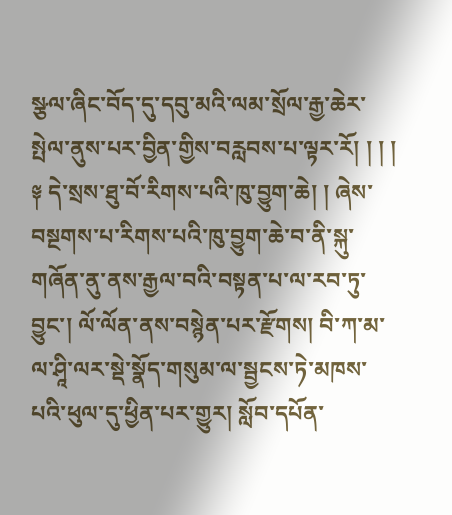སྩལ་ཞིང་བོད་དུ་དབུ་མའི་ལམ་སྲོལ་རྒྱ་ཆེར་སྤེལ་ནུས་པར་བྱིན་གྱིས་བརླབས་པ་ལྟར་རོ། ། ། །
༈ དེ་སྲས་ཐུ་བོ་རིགས་པའི་ཁུ་བྱུག་ཆེ། ། ཞེས་བསྔགས་པ་རིགས་པའི་ཁུ་བྱུག་ཆེ་བ་ནི་སྐུ་གཞོན་ནུ་ནས་རྒྱལ་བའི་བསྟན་པ་ལ་རབ་ཏུ་བྱུང་། ལོ་ལོན་ནས་བསྙེན་པར་རྫོགས། བི་ཀ་མ་ལ་ཤཱི་ལར་སྡེ་སྣོད་གསུམ་ལ་སྦྱངས་ཏེ་མཁས་པའི་ཕུལ་དུ་ཕྱིན་པར་གྱུར། སློབ་དཔོན་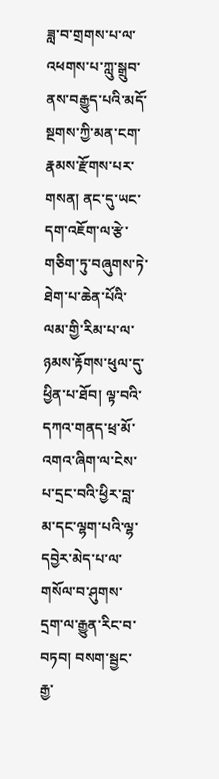ཟླ་བ་གྲགས་པ་ལ་འཕགས་པ་ཀླུ་སྒྲུབ་ནས་བརྒྱུད་པའི་མདོ་སྔགས་ཀྱི་མན་ངག་རྣམས་རྫོགས་པར་གསན། ནང་དུ་ཡང་དག་འཇོག་ལ་རྩེ་གཅིག་ཏུ་བཞུགས་ཏེ་ཐེག་པ་ཆེན་པོའི་ལམ་གྱི་རིམ་པ་ལ་ཉམས་རྟོགས་ཕུལ་དུ་ཕྱིན་པ་ཐོབ། ལྟ་བའི་དཀའ་གནད་ཕྲ་མོ་འགའ་ཞིག་ལ་ངེས་པ་དྲང་བའི་ཕྱིར་བླ་མ་དང་ལྷག་པའི་ལྷ་དབྱེར་མེད་པ་ལ་གསོལ་བ་ཤུགས་དྲག་ལ་རྒྱུན་རིང་བ་བཏབ། བསག་སྦྱང་རྒྱ་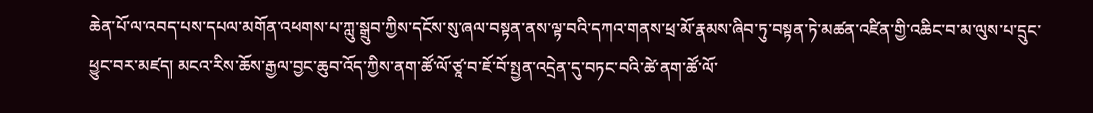ཆེན་པོ་ལ་འབད་པས་དཔལ་མགོན་འཕགས་པ་ཀླུ་སྒྲུབ་ཀྱིས་དངོས་སུ་ཞལ་བསྟན་ནས་ལྟ་བའི་དཀའ་གནས་ཕྲ་མོ་རྣམས་ཞིབ་ཏུ་བསྟན་ཏེ་མཚན་འཛིན་གྱི་འཆིང་བ་མ་ལུས་པ་དྲུང་ཕྱུང་བར་མཛད། མངའ་རིས་ཆོས་རྒྱལ་བྱང་ཆུབ་འོད་ཀྱིས་ནག་ཚོ་ལོ་ཙཱ་བ་ཇོ་བོ་སྤྱན་འདྲེན་དུ་བཏང་བའི་ཚེ་ནག་ཚོ་ལོ་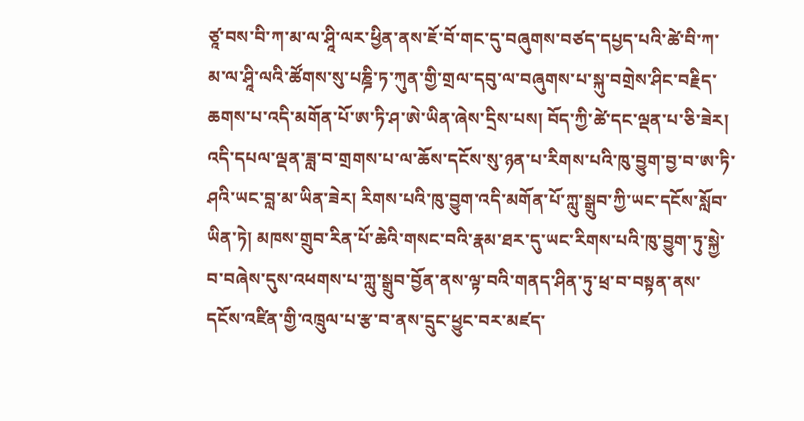ཙཱ་བས་བི་ཀ་མ་ལ་ཤཱི་ལར་ཕྱིན་ནས་ཇོ་བོ་གང་དུ་བཞུགས་བཙད་དཔྱད་པའི་ཚེ་བི་ཀ་མ་ལ་ཤཱི་ལའི་ཚོགས་སུ་པཎྜི་ཏ་ཀུན་གྱི་གྲལ་དབུ་ལ་བཞུགས་པ་སྐུ་བགྲེས་ཤིང་བརྗིད་ཆགས་པ་འདི་མགོན་པོ་ཨ་ཏི་ཤ་ཨེ་ཡིན་ཞེས་དྲིས་པས། བོད་ཀྱི་ཚེ་དང་ལྡན་པ་ཅི་ཟེར། འདི་དཔལ་ལྡན་ཟླ་བ་གྲགས་པ་ལ་ཆོས་དངོས་སུ་ཉན་པ་རིགས་པའི་ཁུ་བྱུག་བྱ་བ་ཨ་ཏི་ཤའི་ཡང་བླ་མ་ཡིན་ཟེར། རིགས་པའི་ཁུ་བྱུག་འདི་མགོན་པོ་ཀླུ་སྒྲུབ་ཀྱི་ཡང་དངོས་སློབ་ཡིན་ཏེ། མཁས་གྲུབ་རིན་པོ་ཆེའི་གསང་བའི་རྣམ་ཐར་དུ་ཡང་རིགས་པའི་ཁུ་བྱུག་ཏུ་སྐྱེ་བ་བཞེས་དུས་འཕགས་པ་ཀླུ་སྒྲུབ་བྱོན་ནས་ལྟ་བའི་གནད་ཤིན་ཏུ་ཕྲ་བ་བསྟན་ནས་དངོས་འཛིན་གྱི་འཁྲུལ་པ་རྩ་བ་ནས་དྲུང་ཕྱུང་བར་མཛད་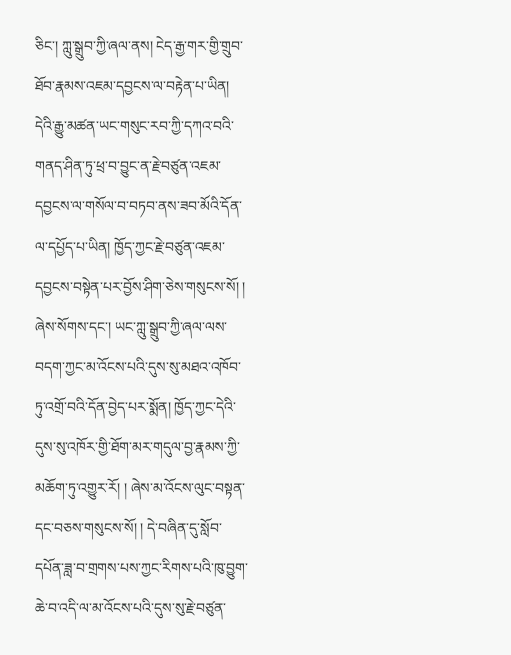ཅིང་། ཀླུ་སྒྲུབ་ཀྱི་ཞལ་ནས། ངེད་རྒྱ་གར་གྱི་གྲུབ་ཐོབ་རྣམས་འཇམ་དབྱངས་ལ་བརྟེན་པ་ཡིན། དེའི་རྒྱུ་མཚན་ཡང་གསུང་རབ་ཀྱི་དཀའ་བའི་གནད་ཤིན་ཏུ་ཕྲ་བ་བྱུང་ན་རྗེ་བཙུན་འཇམ་དབྱངས་ལ་གསོལ་བ་བཏབ་ནས་ཟབ་མོའི་དོན་ལ་དཔྱོད་པ་ཡིན། ཁྱོད་ཀྱང་རྗེ་བཙུན་འཇམ་དབྱངས་བསྟེན་པར་བྱོས་ཤིག་ཅེས་གསུངས་སོ། ། ཞེས་སོགས་དང་། ཡང་ཀླུ་སྒྲུབ་ཀྱི་ཞལ་ལས་བདག་ཀྱང་མ་འོངས་པའི་དུས་སུ་མཐའ་འཁོབ་ཏུ་འགྲོ་བའི་དོན་བྱེད་པར་སྨོན། ཁྱོད་ཀྱང་དེའི་དུས་སུ་འཁོར་གྱི་ཐོག་མར་གདུལ་བྱ་རྣམས་ཀྱི་མཆོག་ཏུ་འགྱུར་རོ། ། ཞེས་མ་འོངས་ལུང་བསྟན་དང་བཅས་གསུངས་སོ། ། དེ་བཞིན་དུ་སློབ་དཔོན་ཟླ་བ་གྲགས་པས་ཀྱང་རིགས་པའི་ཁུ་བྱུག་ཆེ་བ་འདི་ལ་མ་འོངས་པའི་དུས་སུ་རྗེ་བཙུན་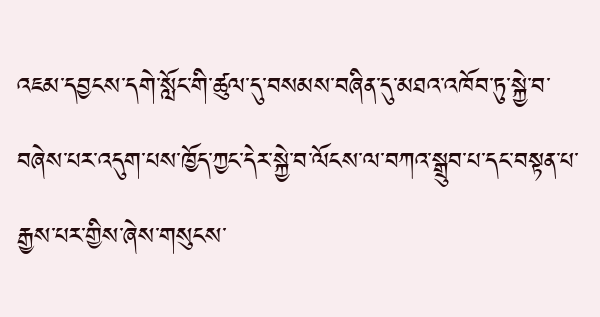འཇམ་དབྱངས་དགེ་སློང་གི་ཚུལ་དུ་བསམས་བཞིན་དུ་མཐའ་འཁོབ་ཏུ་སྐྱེ་བ་བཞེས་པར་འདུག་པས་ཁྱོད་ཀྱང་དེར་སྐྱེ་བ་ལོངས་ལ་བཀའ་སྒྲུབ་པ་དང་བསྟན་པ་རྒྱས་པར་གྱིས་ཞེས་གསུངས་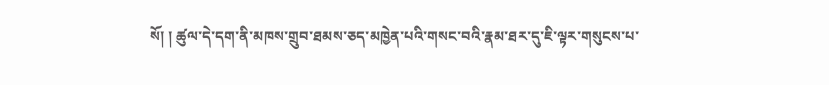སོ། ། ཚུལ་དེ་དག་ནི་མཁས་གྲུབ་ཐམས་ཅད་མཁྱེན་པའི་གསང་བའི་རྣམ་ཐར་དུ་ཇི་ལྟར་གསུངས་པ་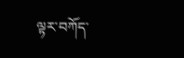ལྟར་བཀོད་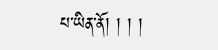པ་ཡིན་ནོ། ། ། །